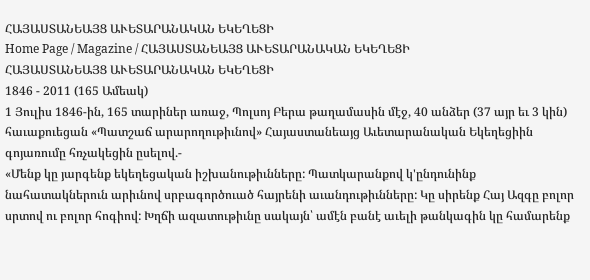ՀԱՅԱՍՏԱՆԵԱՅՑ ԱՒԵՏԱՐԱՆԱԿԱՆ ԵԿԵՂԵՑԻ
Home Page / Magazine / ՀԱՅԱՍՏԱՆԵԱՅՑ ԱՒԵՏԱՐԱՆԱԿԱՆ ԵԿԵՂԵՑԻ
ՀԱՅԱՍՏԱՆԵԱՅՑ ԱՒԵՏԱՐԱՆԱԿԱՆ ԵԿԵՂԵՑԻ
1846 - 2011 (165 Ամեակ)
1 Յուլիս 1846-ին, 165 տարիներ առաջ, Պոլսոյ Բերա թաղամասին մէջ, 40 անձեր (37 այր եւ 3 կին) հաւաքուեցան «Պատշաճ արարողութիւնով» Հայաստանեայց Աւետարանական Եկեղեցիին գոյառումը հռչակեցին ըսելով.-
«Մենք կը յարգենք եկեղեցական իշխանութիւնները: Պատկարանքով կ'ընդունինք նահատակներուն արիւնով սրբագործուած հայրենի աւանդութիւնները: Կը սիրենք Հայ Ազգը բոլոր սրտով ու բոլոր հոգիով: Խղճի ազատութիւնը սակայն՝ ամէն բանէ աւելի թանկագին կը համարենք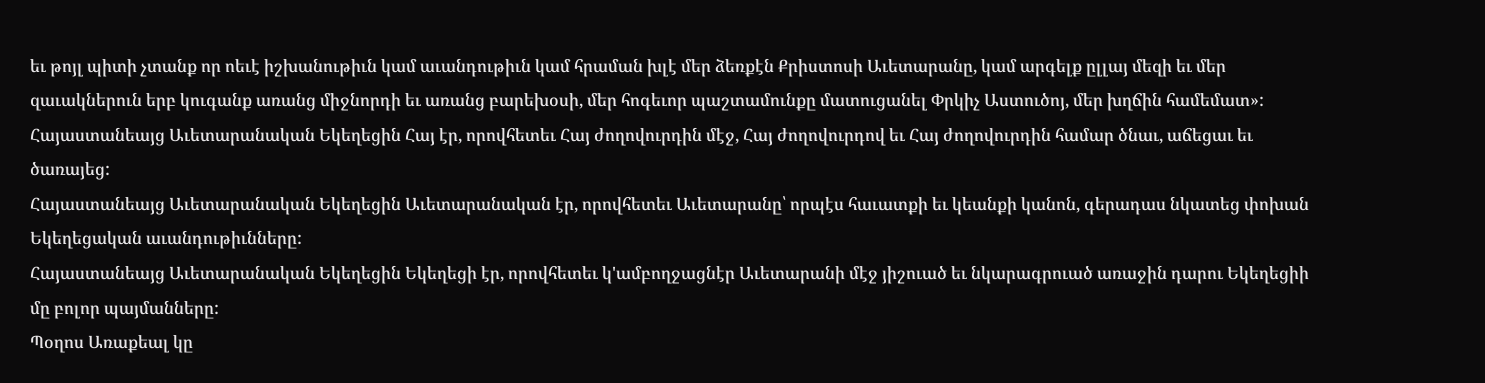եւ թոյլ պիտի չտանք որ ոեւէ իշխանութիւն կամ աւանդութիւն կամ հրաման խլէ մեր ձեռքէն Քրիստոսի Աւետարանը, կամ արգելք ըլլայ մեզի եւ մեր զաւակներուն երբ կուգանք առանց միջնորդի եւ առանց բարեխօսի, մեր հոգեւոր պաշտամունքը մատուցանել Փրկիչ Աստուծոյ, մեր խղճին համեմատ»:
Հայաստանեայց Աւետարանական Եկեղեցին Հայ էր, որովհետեւ Հայ ժողովուրդին մէջ, Հայ ժողովուրդով եւ Հայ ժողովուրդին համար ծնաւ, աճեցաւ եւ ծառայեց:
Հայաստանեայց Աւետարանական Եկեղեցին Աւետարանական էր, որովհետեւ Աւետարանը՝ որպէս հաւատքի եւ կեանքի կանոն, գերադաս նկատեց փոխան Եկեղեցական աւանդութիւնները:
Հայաստանեայց Աւետարանական Եկեղեցին Եկեղեցի էր, որովհետեւ կ'ամբողջացնէր Աւետարանի մէջ յիշուած եւ նկարագրուած առաջին դարու Եկեղեցիի մը բոլոր պայմանները:
Պօղոս Առաքեալ կը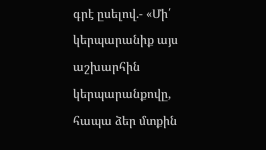գրէ ըսելով.- «Մի՛ կերպարանիք այս աշխարհին կերպարանքովը, հապա ձեր մտքին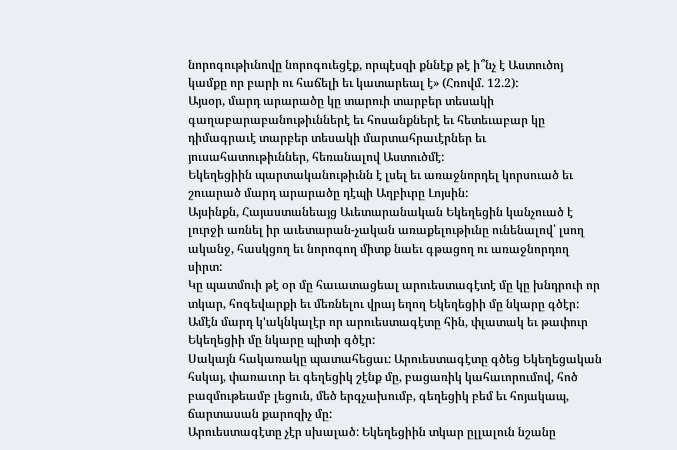նորոգութիւնովը նորոգուեցէք, որպէսզի քննէք թէ ի՞նչ է Աստուծոյ կամքը որ բարի ու հաճելի եւ կատարեալ է» (Հռովմ. 12.2):
Այսօր, մարդ արարածը կը տարուի տարբեր տեսակի գաղաբարաբանութիւններէ եւ հոսանքներէ եւ հետեւաբար կը դիմագրաւէ տարբեր տեսակի մարտահրաւէրներ եւ յուսահատութիւններ, հեռանալով Աստուծմէ:
Եկեղեցիին պարտականութիւնն է լսել եւ առաջնորդել կորսուած եւ շուարած մարդ արարածը դէպի Աղբիւրը Լոյսին:
Այսինքն, Հայաստանեայց Աւետարանական Եկեղեցին կանչուած է լուրջի առնել իր աւետարան-չական առաքելութիւնը ունենալով՝ լսող ականջ, հասկցող եւ նորոգող միտք նաեւ գթացող ու առաջնորդող սիրտ:
Կը պատմուի թէ օր մը հաւատացեալ արուեստագէտէ մը կը խնդրուի որ տկար, հոգեվարքի եւ մեռնելու վրայ եղող Եկեղեցիի մը նկարը գծէր:
Ամէն մարդ կ'ակնկալէր որ արուեստագէտը հին, փլատակ եւ թափուր Եկեղեցիի մը նկարը պիտի գծէր:
Սակայն հակառակը պատահեցաւ: Արուեստագէտը գծեց Եկեղեցական հսկայ, փառաւոր եւ գեղեցիկ շէնք մը, բացառիկ կահաւորումով, հոծ բազմութեամբ լեցուն, մեծ երգչախումբ, գեղեցիկ բեմ եւ հոյակապ, ճարտասան քարոզիչ մը:
Արուեստագէտը չէր սխալած: Եկեղեցիին տկար ըլլալուն նշանը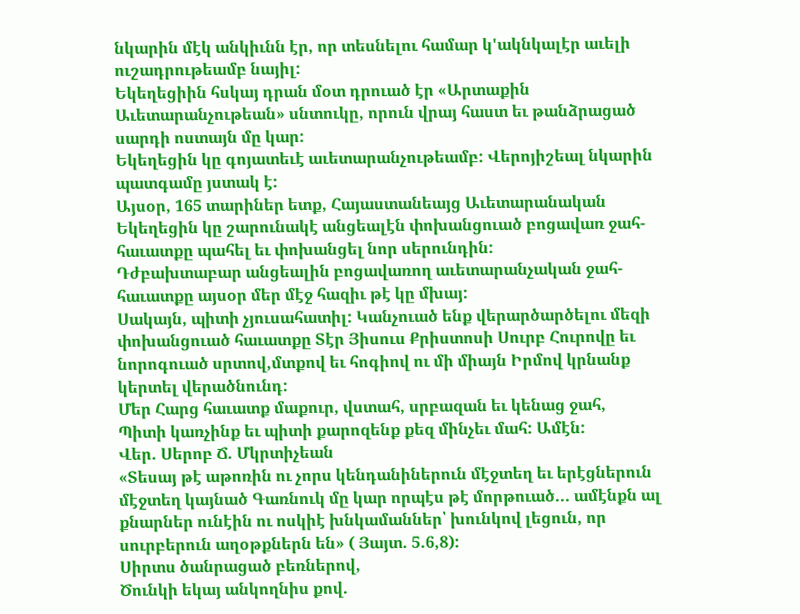նկարին մէկ անկիւնն էր, որ տեսնելու համար կ'ակնկալէր աւելի ուշադրութեամբ նայիլ:
Եկեղեցիին հսկայ դրան մօտ դրուած էր «Արտաքին Աւետարանչութեան» սնտուկը, որուն վրայ հաստ եւ թանձրացած սարդի ոստայն մը կար:
Եկեղեցին կը գոյատեւէ աւետարանչութեամբ: Վերոյիշեալ նկարին պատգամը յստակ է:
Այսօր, 165 տարիներ ետք, Հայաստանեայց Աւետարանական Եկեղեցին կը շարունակէ անցեալէն փոխանցուած բոցավառ ջահ-հաւատքը պահել եւ փոխանցել նոր սերունդին:
Դժբախտաբար անցեալին բոցավառող աւետարանչական ջահ-հաւատքը այսօր մեր մէջ հազիւ թէ կը մխայ:
Սակայն, պիտի չյուսահատիլ: Կանչուած ենք վերարծարծելու մեզի փոխանցուած հաւատքը Տէր Յիսուս Քրիստոսի Սուրբ Հուրովը եւ նորոգուած սրտով,մտքով եւ հոգիով ու մի միայն Իրմով կրնանք կերտել վերածնունդ:
Մեր Հարց հաւատք մաքուր, վստահ, սրբազան եւ կենաց ջահ,
Պիտի կառչինք եւ պիտի քարոզենք քեզ մինչեւ մահ: Ամէն:
Վեր. Սերոբ Ճ. Մկրտիչեան
«Տեսայ թէ աթոռին ու չորս կենդանիներուն մէջտեղ եւ երէցներուն մէջտեղ կայնած Գառնուկ մը կար որպէս թէ մորթուած... ամէնքն ալ քնարներ ունէին ու ոսկիէ խնկամաններ՝ խունկով լեցուն, որ սուրբերուն աղօթքներն են» ( Յայտ. 5.6,8):
Սիրտս ծանրացած բեռներով,
Ծունկի եկայ անկողնիս քով.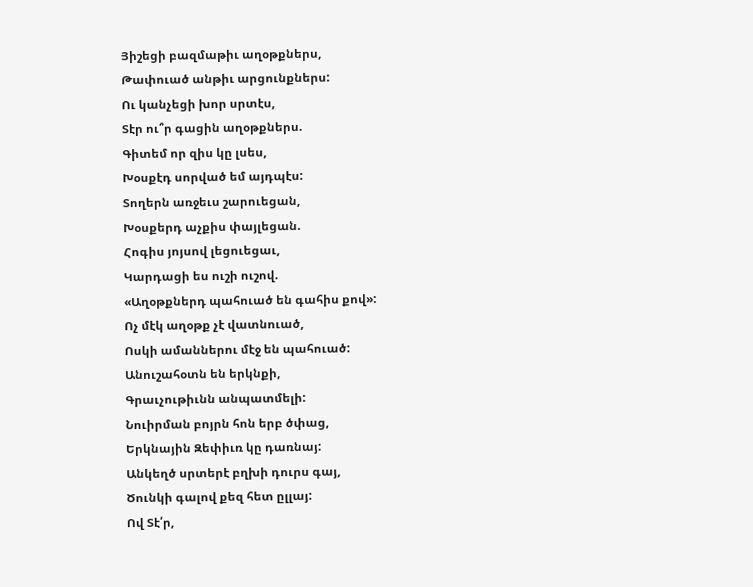Յիշեցի բազմաթիւ աղօթքներս,
Թափուած անթիւ արցունքներս:
Ու կանչեցի խոր սրտէս,
Տէր ու՞ր գացին աղօթքներս.
Գիտեմ որ զիս կը լսես,
Խօսքէդ սորված եմ այդպէս:
Տողերն առջեւս շարուեցան,
Խօսքերդ աչքիս փայլեցան.
Հոգիս յոյսով լեցուեցաւ,
Կարդացի ես ուշի ուշով.
«Աղօթքներդ պահուած են գահիս քով»:
Ոչ մէկ աղօթք չէ վատնուած,
Ոսկի ամաններու մէջ են պահուած:
Անուշահօտն են երկնքի,
Գրաւչութիւնն անպատմելի:
Նուիրման բոյրն հոն երբ ծփաց,
Երկնային Զեփիւռ կը դառնայ:
Անկեղծ սրտերէ բղխի դուրս գայ,
Ծունկի գալով քեզ հետ ըլլայ:
Ով Տէ՛ր,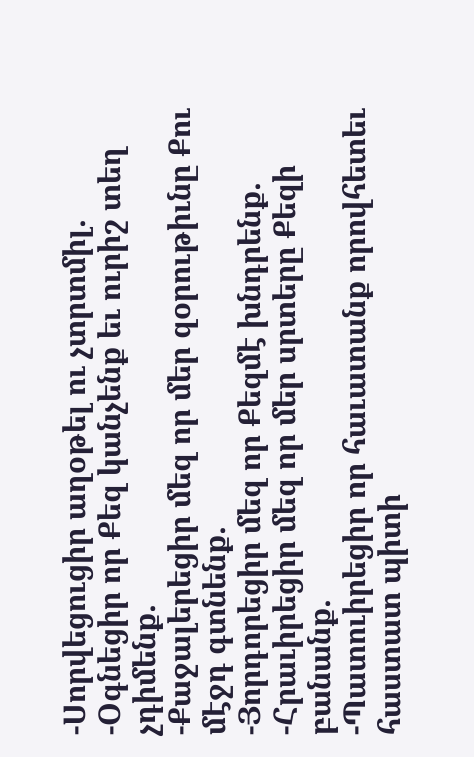-Սորվեցուցիր աղօթել ու չտրտմիլ.
-Օգնեցիր որ Քեզ կանչենք եւ ուրիշ տեղ չդիմենք.
-Քաջալերեցիր մեզ որ մեր զօրութիւնը Քու մէջդ գտնենք.
-Յորդորեցիր մեզ որ Քեզմէ խնդրենք.
-Հրաւիրեցիր մեզ որ մեր սրտերը Քեզի բանանք.
-Պատուիրեցիր որ հաւատանք որովհետեւ հաստատ պիտի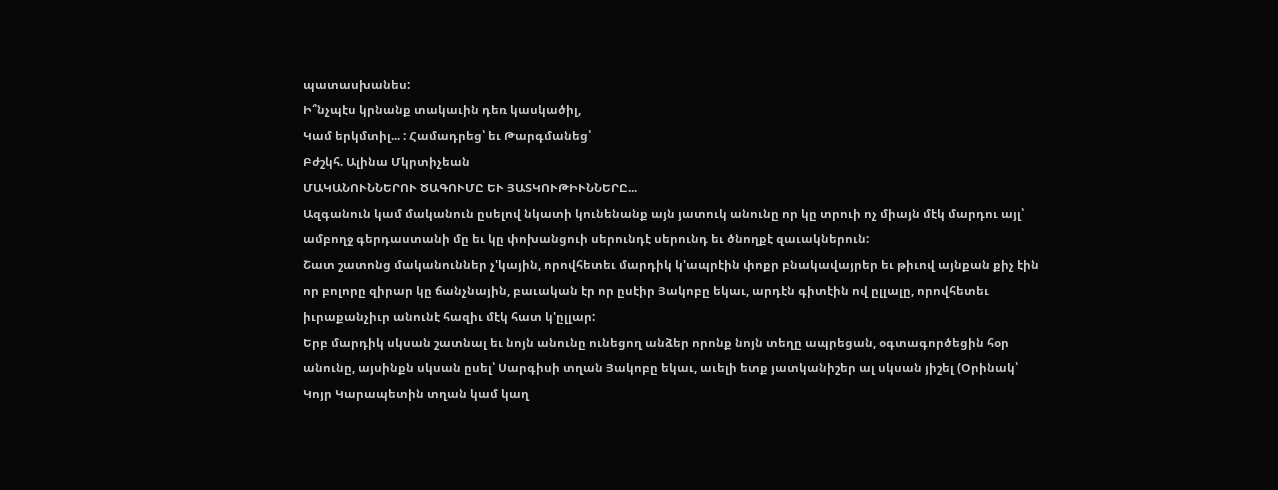պատասխանես:
Ի՞նչպէս կրնանք տակաւին դեռ կասկածիլ,
Կամ երկմտիլ... : Համադրեց՝ եւ Թարգմանեց՝
Բժշկհ. Ալինա Մկրտիչեան
ՄԱԿԱՆՈՒՆՆԵՐՈՒ ԾԱԳՈՒՄԸ ԵՒ ՅԱՏԿՈՒԹԻՒՆՆԵՐԸ...
Ազգանուն կամ մականուն ըսելով նկատի կունենանք այն յատուկ անունը որ կը տրուի ոչ միայն մէկ մարդու այլ՝ ամբողջ գերդաստանի մը եւ կը փոխանցուի սերունդէ սերունդ եւ ծնողքէ զաւակներուն:
Շատ շատոնց մականուններ չ'կային, որովհետեւ մարդիկ կ'ապրէին փոքր բնակավայրեր եւ թիւով այնքան քիչ էին որ բոլորը զիրար կը ճանչնային, բաւական էր որ ըսէիր Յակոբը եկաւ, արդէն գիտէին ով ըլլալը, որովհետեւ իւրաքանչիւր անունէ հազիւ մէկ հատ կ'ըլլար:
Երբ մարդիկ սկսան շատնալ եւ նոյն անունը ունեցող անձեր որոնք նոյն տեղը ապրեցան, օգտագործեցին հօր անունը, այսինքն սկսան ըսել՝ Սարգիսի տղան Յակոբը եկաւ, աւելի ետք յատկանիշեր ալ սկսան յիշել (Օրինակ՝ Կոյր Կարապետին տղան կամ կաղ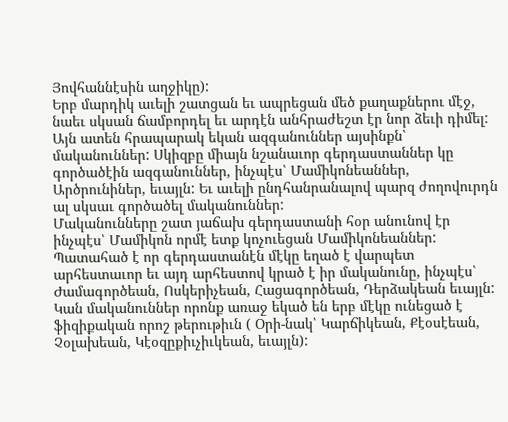Յովհաննէսին աղջիկը):
Երբ մարդիկ աւելի շատցան եւ ապրեցան մեծ քաղաքներու մէջ, նաեւ սկսան ճամբորդել եւ արդէն անհրաժեշտ էր նոր ձեւի դիմել: Այն ատեն հրապարակ եկան ազգանուններ այսինքն՝ մականուններ: Սկիզբը միայն նշանաւոր գերդաստաններ կը գործածէին ազգանուններ, ինչպէս՝ Մամիկոնեաններ, Արծրունիներ, եւայլն: Եւ աւելի ընդհանրանալով պարզ ժողովուրդն ալ սկսաւ գործածել մականուններ:
Մականունները շատ յաճախ գերդաստանի հօր անունով էր ինչպէս՝ Մամիկոն որմէ ետք կոչուեցան Մամիկոնեաններ:
Պատահած է որ գերդաստանէն մէկը եղած է վարպետ արհեստաւոր եւ այդ արհեստով կրած է իր մականունը, ինչպէս՝ Ժամագործեան, Ոսկերիչեան, Հացագործեան, Դերձակեան եւայլն:
Կան մականուններ որոնք առաջ եկած են երբ մէկը ունեցած է ֆիզիքական որոշ թերութիւն ( Օրի-նակ՝ Կարճիկեան, Քէօսէեան, Չօլախեան, Կէօզըքիւչիւկեան, եւայլն):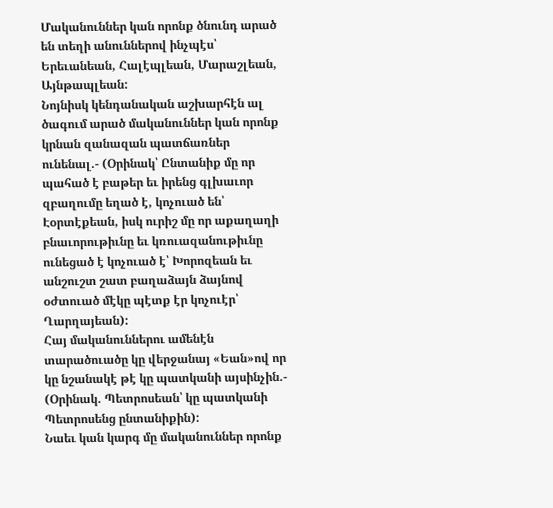Մականուններ կան որոնք ծնունդ արած են տեղի անուններով ինչպէս՝ Երեւանեան, Հալէպլեան, Մարաշլեան, Այնթապլեան:
Նոյնիսկ կենդանական աշխարհէն ալ ծագում արած մականուններ կան որոնք կրնան զանազան պատճառներ ունենալ.- (Օրինակ՝ Ընտանիք մը որ պահած է բաթեր եւ իրենց գլխաւոր զբաղումը եղած է, կոչուած են՝ Էօրտէքեան, իսկ ուրիշ մը որ աքաղաղի բնաւորութիւնը եւ կռուազանութիւնը ունեցած է կոչուած է՝ Խորոզեան եւ անշուշտ շատ բաղաձայն ձայնով օժտուած մէկը պէտք էր կոչուէր՝ Ղարղայեան):
Հայ մականուններու ամենէն տարածուածը կը վերջանայ «Եան»ով որ կը նշանակէ թէ կը պատկանի այսինչին.- (Օրինակ. Պետրոսեան՝ կը պատկանի Պետրոսենց ընտանիքին):
Նաեւ կան կարգ մը մականուններ որոնք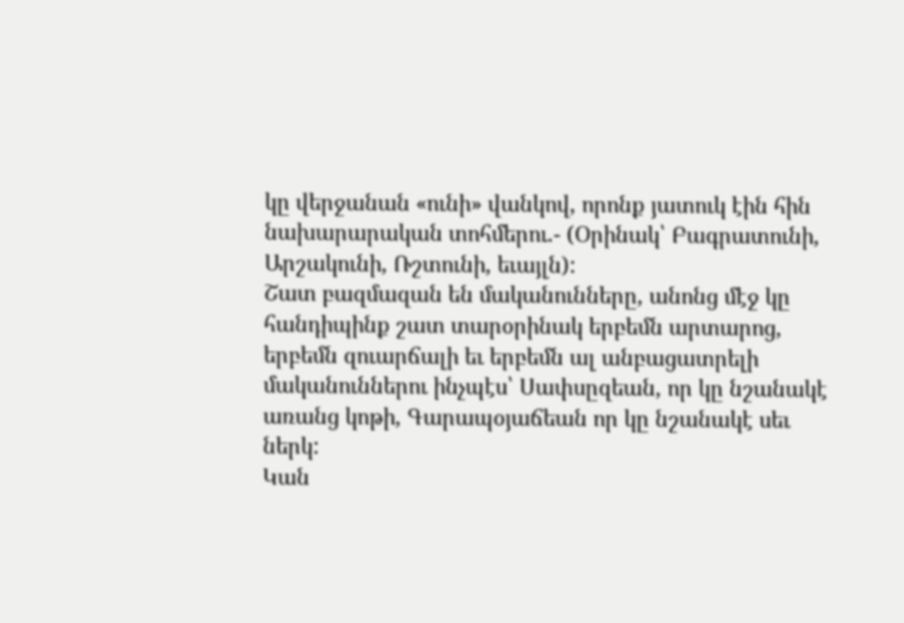կը վերջանան «ունի» վանկով, որոնք յատուկ էին հին նախարարական տոհմերու.- (Օրինակ՝ Բագրատունի, Արշակունի, Ռշտունի, եւայլն):
Շատ բազմազան են մականունները, անոնց մէջ կը հանդիպինք շատ տարօրինակ երբեմն արտարոց, երբեմն զուարճալի եւ երբեմն ալ անբացատրելի մականուններու ինչպէս՝ Սափսըզեան, որ կը նշանակէ առանց կոթի, Գարապօյաճեան որ կը նշանակէ սեւ ներկ:
Կան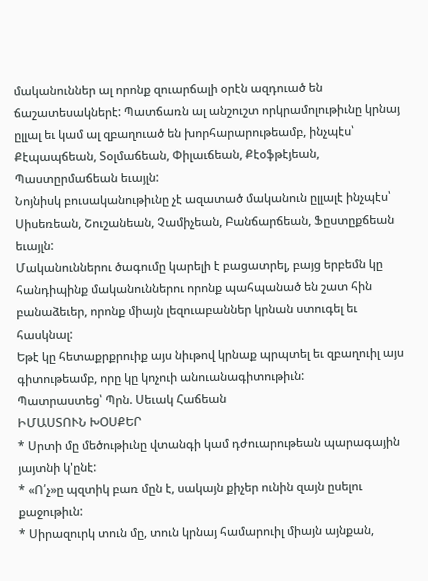մականուններ ալ որոնք զուարճալի օրէն ազդուած են ճաշատեսակներէ: Պատճառն ալ անշուշտ որկրամոլութիւնը կրնայ ըլլալ եւ կամ ալ զբաղուած են խորհարարութեամբ, ինչպէս՝ Քէպապճեան, Տօլմաճեան, Փիլաւճեան, Քէօֆթէյեան, Պաստըրմաճեան եւայլն:
Նոյնիսկ բուսականութիւնը չէ ազատած մականուն ըլլալէ ինչպէս՝ Սիսեռեան, Շուշանեան, Չամիչեան, Բանճարճեան, Ֆըստըքճեան եւայլն:
Մականուններու ծագումը կարելի է բացատրել, բայց երբեմն կը հանդիպինք մականուններու որոնք պահպանած են շատ հին բանաձեւեր, որոնք միայն լեզուաբաններ կրնան ստուգել եւ հասկնալ:
Եթէ կը հետաքրքրուիք այս նիւթով կրնաք պրպտել եւ զբաղուիլ այս գիտութեամբ, որը կը կոչուի անուանագիտութիւն:
Պատրաստեց՝ Պրն. Սեւակ Հաճեան
ԻՄԱՍՏՈՒՆ ԽՕՍՔԵՐ
* Սրտի մը մեծութիւնը վտանգի կամ դժուարութեան պարագային յայտնի կ'ընէ:
* «Ո՛չ»ը պզտիկ բառ մըն է, սակայն քիչեր ունին զայն ըսելու քաջութիւն:
* Սիրազուրկ տուն մը, տուն կրնայ համարուիլ միայն այնքան,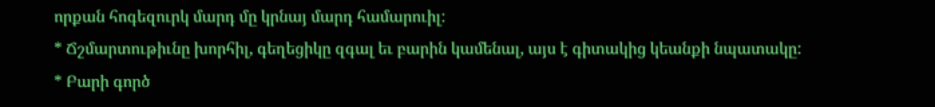որքան հոգեզուրկ մարդ մը կրնայ մարդ համարուիլ:
* Ճշմարտութիւնը խորհիլ, գեղեցիկը զգալ եւ բարին կամենալ, այս է գիտակից կեանքի նպատակը:
* Բարի գործ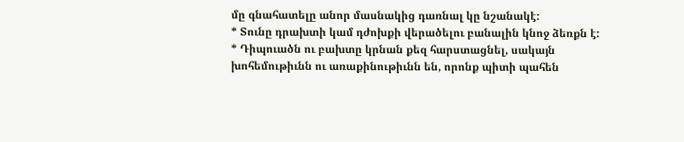մը գնահատելը անոր մասնակից դառնալ կը նշանակէ:
* Տունը դրախտի կամ դժոխքի վերածելու բանալին կնոջ ձեռքն է:
* Դիպուածն ու բախտը կրնան քեզ հարստացնել, սակայն խոհեմութիւնն ու առաքինութիւնն են, որոնք պիտի պահեն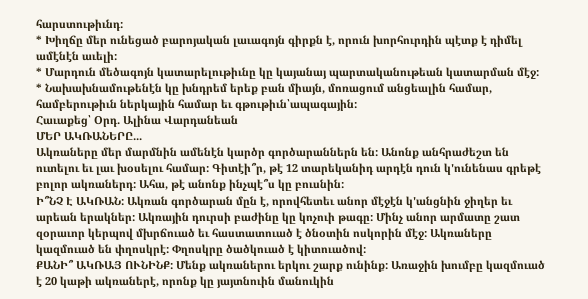հարստութիւնդ:
* Խիղճը մեր ունեցած բարոյական լաւագոյն գիրքն է, որուն խորհուրդին պէտք է դիմել ամէնէն աւելի:
* Մարդուն մեծագոյն կատարելութիւնը կը կայանայ պարտականութեան կատարման մէջ:
* Նախախնամութենէն կը խնդրեմ երեք բան միայն, մոռացում անցեալին համար, համբերութիւն ներկային համար եւ գթութիւն՝ապագային:
Հաւաքեց՝ Օրդ. Ալինա Վարդանեան
ՄԵՐ ԱԿՌԱՆԵՐԸ...
Ակռաները մեր մարմնին ամենէն կարծր գործարաններն են: Անոնք անհրաժեշտ են ուտելու եւ լաւ խօսելու համար: Գիտէի՞ր, թէ 12 տարեկանիդ արդէն դուն կ'ունենաս գրեթէ բոլոր ակռաներդ: Ահա, թէ անոնք ինչպէ՞ս կը բուսնին:
Ի՞ՆՉ Է ԱԿՌԱՆ: Ակռան գործարան մըն է, որովհետեւ անոր մէջէն կ'անցնին ջիղեր եւ արեան երակներ: Ակռային դուրսի բաժինը կը կոչուի թագը: Մինչ անոր արմատը շատ զօրաւոր կերպով մխրճուած եւ հաստատուած է ծնօտին ոսկորին մէջ: Ակռաները կազմուած են փղոսկրէ: Փղոսկրը ծածկուած է կիտուածով:
ՔԱՆԻ՞ ԱԿՌԱՅ ՈՒՆԻՆՔ: Մենք ակռաներու երկու շարք ունինք: Առաջին խումբը կազմուած է 20 կաթի ակռաներէ, որոնք կը յայտնուին մանուկին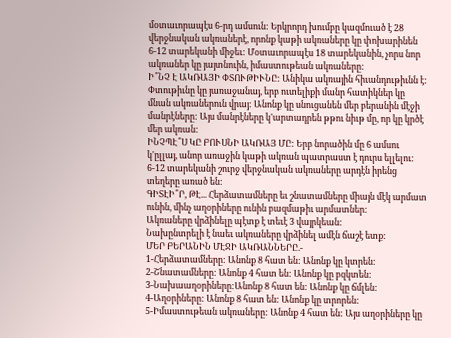մօտաւորապէս 6-րդ ամսուն: Երկրորդ խումբը կազմուած է 28 վերջնական ակռաներէ, որոնք կաթի ակռաները կը փոխարինեն 6-12 տարեկանի միջեւ: Մօտաւորապէս 18 տարեկանին, չորս նոր ակռաներ կը յայտնուին, իմաստութեան ակռաները:
Ի՞ՆՉ Է ԱԿՌԱՅԻ ՓՏՈՒԹԻՒՆԸ: Անիկա ակռային հիւանդութիւնն է: Փտութիւնը կը յառաջանայ, երբ ուտելիքի մանր հատիկներ կը մնան ակռաներուն վրայ: Անոնք կը սնուցանեն մեր բերանին մէջի մանրէները: Այս մանրէները կ'արտադրեն թթու նիւթ մը, որ կը կրծէ մեր ակռան:
ԻՆՉՊԷ՞Ս ԿԸ ԲՈՒՍՆԻ ԱԿՌԱՅ ՄԸ: Երբ նորածին մը 6 ամսու կ'ըլլայ, անոր առաջին կաթի ակռան պատրաստ է դուրս ելլելու: 6-12 տարեկանի շուրջ վերջնական ակռաները արդէն իրենց տեղերը առած են:
ԳԻՏԷԻ՞Ր, ԹԷ... Հերձատամները եւ շնատամները միայն մէկ արմատ ունին, մինչ աղօրիները ունին բազմաթիւ արմատներ:
Ակռաները վրձինելը պէտք է տեւէ 3 վայրկեան:
Նախընտրելի է նաեւ ակռաները վրձինել ամէն ճաշէ ետք:
ՄԵՐ ԲԵՐԱՆԻՆ ՄԷՋԻ ԱԿՌԱՆՆԵՐԸ.-
1-Հերձատամները: Անոնք 8 հատ են: Անոնք կը կտրեն:
2-Շնատամները: Անոնք 4 հատ են: Անոնք կը բզկտեն:
3-Նախաաղօրիները:Անոնք 8 հատ են: Անոնք կը ճմլեն:
4-Աղօրիները: Անոնք 8 հատ են: Անոնք կը տրորեն:
5-Իմաստութեան ակռաները: Անոնք 4 հատ են: Այս աղօրիները կը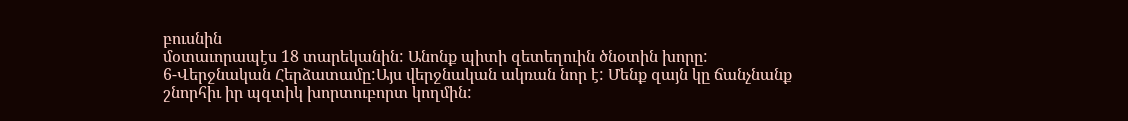բուսնին
մօտաւորապէս 18 տարեկանին: Անոնք պիտի զետեղուին ծնօտին խորը:
6-Վերջնական Հերձատամը:Այս վերջնական ակռան նոր է: Մենք զայն կը ճանչնանք շնորհիւ իր պզտիկ խորտուբորտ կողմին: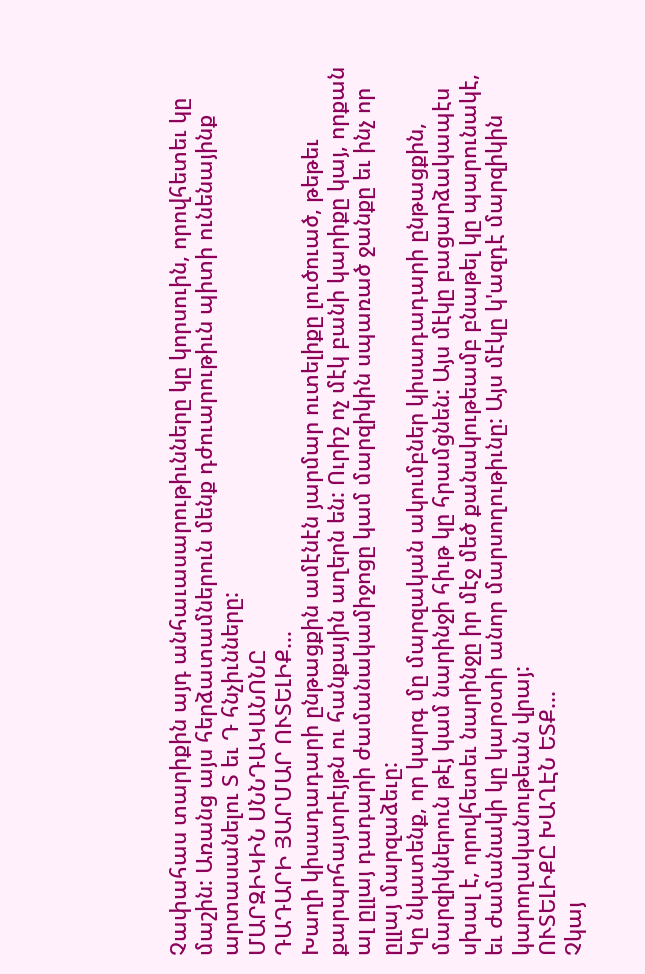Չափահաս տարիքին այդ անհաւասարութիւնները կը կորսուին, որովհետեւ կը մաշին: Առանց այս հերձատամներուն մենք դժուարութիւն պիտի ունենայինք արտասանելու Տ եւ Դ հնչիւնները:
ՄԱՐԶԻԿԻՆ ՍՆՆԴԱԿԱՆՈՆԸ
ԴԱԴԱՐԻ ՅԱՐՄԱՐ ՈՒՏԵԼԻՔ...
Խաղի կիսադադարի ընթացքին ամէնէն յարմար ուտելիքը լուծուած, թեթեւ քարպոհայտրէյթն ու հանքային աղերն են: Ուրիշ ոչ մէկ բանի կարիքը կայ, որքան ալ ըլլայ դադարի ժամանակամիջոցը կամ մարզիկին սպառած ջանքը եւ ինչ որ ըլլայ մարզաձեւը:
Կը նկատենք, որ կարգ մը մարզական ակումբներ կիսադադարի ընթացքին, մարզիկներուն թէյ կամ նարինջի հիւթ կը հրամցնեն: Այս մէկը բացարձակապէս սխալ է, որովհետեւ նարինջը իր մէջ մեծ քանակութեամբ բնաթել կը պարունակէ, եւ ժամանակի կը կարօտի անոր մարսողութիւնը: Այս մէկը կ'ազդէ մարզիկին կարողականութեան վրայ:
ՈՒՏԵԼԻՔԸ ԽԱՂԷՆ ԵՏՔ...
Չկայ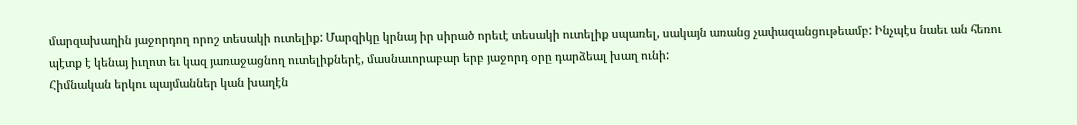մարզախաղին յաջորդող որոշ տեսակի ուտելիք: Մարզիկը կրնայ իր սիրած որեւէ տեսակի ուտելիք սպառել, սակայն առանց չափազանցութեամբ: Ինչպէս նաեւ ան հեռու պէտք է կենայ իւղոտ եւ կազ յառաջացնող ուտելիքներէ, մասնաւորաբար երբ յաջորդ օրը դարձեալ խաղ ունի:
Հիմնական երկու պայմաններ կան խաղէն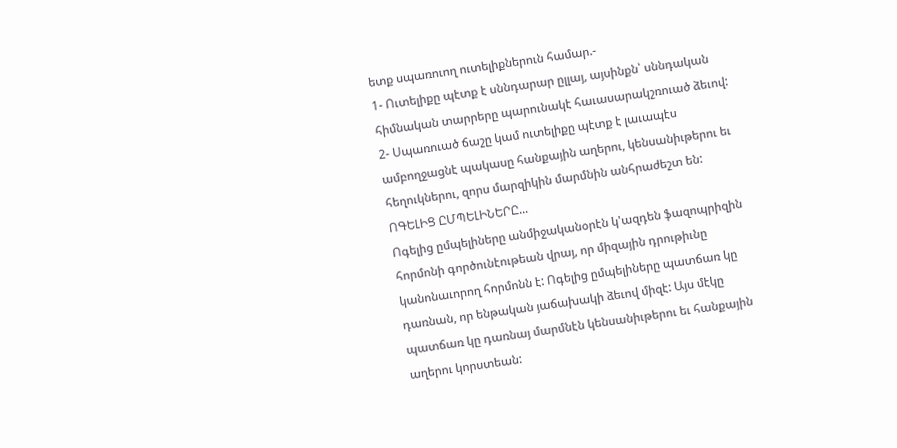ետք սպառուող ուտելիքներուն համար.-
1- Ուտելիքը պէտք է սննդարար ըլլայ, այսինքն՝ սննդական հիմնական տարրերը պարունակէ հաւասարակշռուած ձեւով:
2- Սպառուած ճաշը կամ ուտելիքը պէտք է լաւապէս ամբողջացնէ պակասը հանքային աղերու, կենսանիւթերու եւ հեղուկներու, զորս մարզիկին մարմնին անհրաժեշտ են:
ՈԳԵԼԻՑ ԸՄՊԵԼԻՆԵՐԸ...
Ոգելից ըմպելիները անմիջականօրէն կ'ազդեն ֆազոպրիզին հորմոնի գործունէութեան վրայ, որ միզային դրութիւնը կանոնաւորող հորմոնն է: Ոգելից ըմպելիները պատճառ կը դառնան, որ ենթական յաճախակի ձեւով միզէ: Այս մէկը պատճառ կը դառնայ մարմնէն կենսանիւթերու եւ հանքային աղերու կորստեան: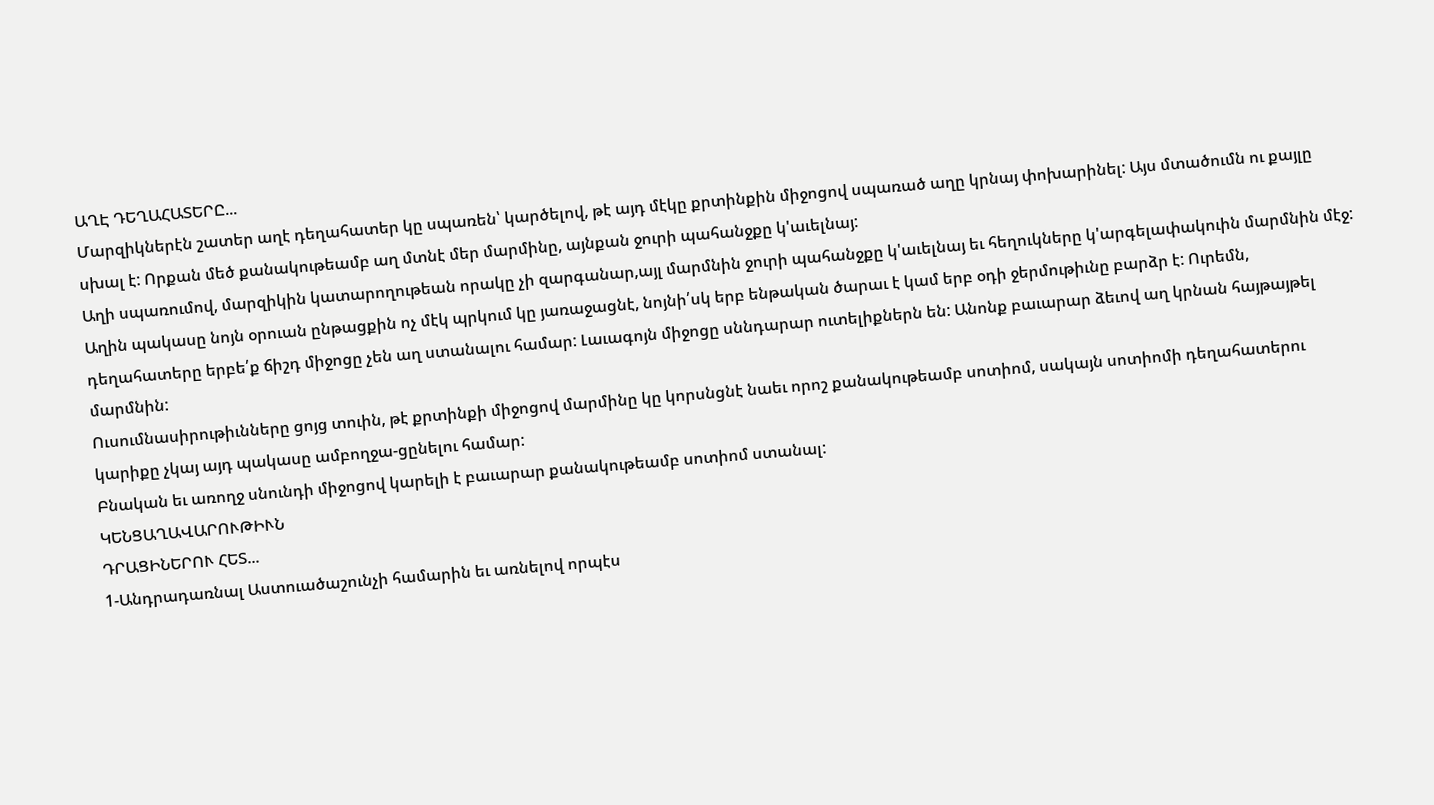ԱՂԷ ԴԵՂԱՀԱՏԵՐԸ...
Մարզիկներէն շատեր աղէ դեղահատեր կը սպառեն՝ կարծելով, թէ այդ մէկը քրտինքին միջոցով սպառած աղը կրնայ փոխարինել: Այս մտածումն ու քայլը սխալ է: Որքան մեծ քանակութեամբ աղ մտնէ մեր մարմինը, այնքան ջուրի պահանջքը կ'աւելնայ:
Աղի սպառումով, մարզիկին կատարողութեան որակը չի զարգանար,այլ մարմնին ջուրի պահանջքը կ'աւելնայ եւ հեղուկները կ'արգելափակուին մարմնին մէջ: Աղին պակասը նոյն օրուան ընթացքին ոչ մէկ պրկում կը յառաջացնէ, նոյնի՛սկ երբ ենթական ծարաւ է կամ երբ օդի ջերմութիւնը բարձր է: Ուրեմն, դեղահատերը երբե՛ք ճիշդ միջոցը չեն աղ ստանալու համար: Լաւագոյն միջոցը սննդարար ուտելիքներն են: Անոնք բաւարար ձեւով աղ կրնան հայթայթել մարմնին:
Ուսումնասիրութիւնները ցոյց տուին, թէ քրտինքի միջոցով մարմինը կը կորսնցնէ նաեւ որոշ քանակութեամբ սոտիոմ, սակայն սոտիոմի դեղահատերու կարիքը չկայ այդ պակասը ամբողջա-ցընելու համար:
Բնական եւ առողջ սնունդի միջոցով կարելի է բաւարար քանակութեամբ սոտիոմ ստանալ:
ԿԵՆՑԱՂԱՎԱՐՈՒԹԻՒՆ
ԴՐԱՑԻՆԵՐՈՒ ՀԵՏ...
1-Անդրադառնալ Աստուածաշունչի համարին եւ առնելով որպէս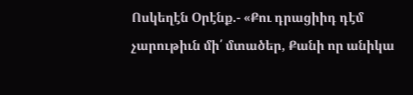Ոսկեղէն Օրէնք.- «Քու դրացիիդ դէմ չարութիւն մի՛ մտածեր, Քանի որ անիկա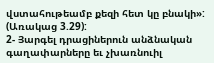վստահութեամբ քեզի հետ կը բնակի»: (Առակաց 3.29):
2- Յարգել դրացիներուն անձնական գաղափարները եւ չխառնուիլ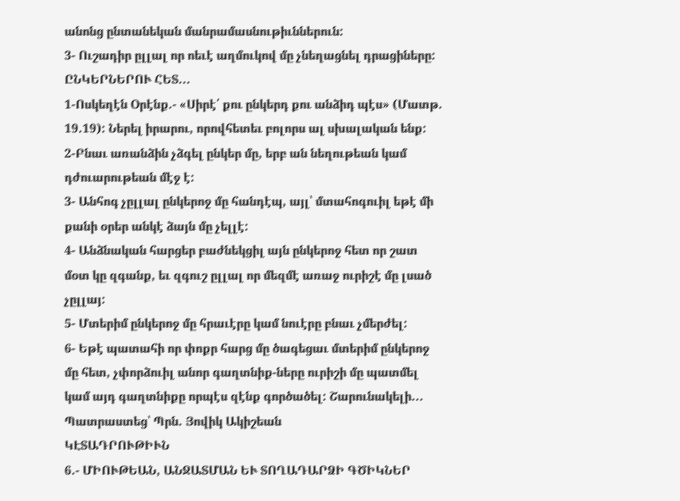անոնց ընտանեկան մանրամասնութիւններուն:
3- Ուշադիր ըլլալ որ ոեւէ աղմուկով մը չնեղացնել դրացիները:
ԸՆԿԵՐՆԵՐՈՒ ՀԵՏ...
1-Ոսկեղէն Օրէնք.- «Սիրէ՛ քու ընկերդ քու անձիդ պէս» (Մատթ. 19.19): Ներել իրարու, որովհետեւ բոլորս ալ սխալական ենք:
2-Բնաւ առանձին չձգել ընկեր մը, երբ ան նեղութեան կամ դժուարութեան մէջ է:
3- Անհոգ չըլլալ ընկերոջ մը հանդէպ, այլ՝ մտահոգուիլ եթէ մի քանի օրեր անկէ ձայն մը չելլէ:
4- Անձնական հարցեր բաժնեկցիլ այն ընկերոջ հետ որ շատ մօտ կը զգանք, եւ զգուշ ըլլալ որ մեզմէ առաջ ուրիշէ մը լսած չըլլայ:
5- Մտերիմ ընկերոջ մը հրաւէրը կամ նուէրը բնաւ չմերժել:
6- Եթէ պատահի որ փոքր հարց մը ծագեցաւ մտերիմ ընկերոջ մը հետ, չփորձուիլ անոր գաղտնիք-ները ուրիշի մը պատմել կամ այդ գաղտնիքը որպէս զէնք գործածել: Շարունակելի...
Պատրաստեց՝ Պրն. Յովիկ Ակիշեան
ԿԷՏԱԴՐՈՒԹԻՒՆ
6.- ՄԻՈՒԹԵԱՆ, ԱՆՋԱՏՄԱՆ ԵՒ ՏՈՂԱԴԱՐՁԻ ԳԾԻԿՆԵՐ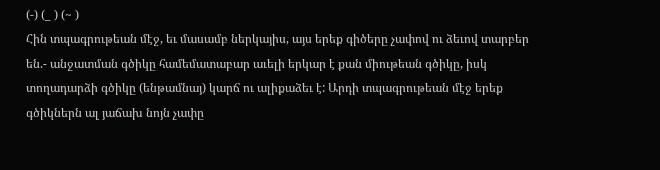(-) (_ ) (~ )
Հին տպագրութեան մէջ, եւ մասամբ ներկայիս, այս երեք գիծերը չափով ու ձեւով տարբեր են.- անջատման գծիկը համեմատաբար աւելի երկար է քան միութեան գծիկը, իսկ տողադարձի գծիկը (ենթամնայ) կարճ ու ալիքաձեւ է: Արդի տպագրութեան մէջ երեք գծիկներն ալ յաճախ նոյն չափը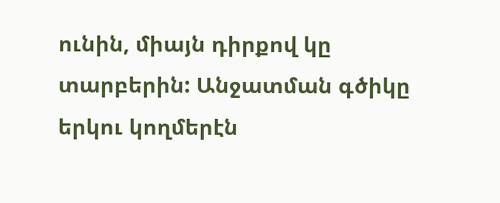ունին, միայն դիրքով կը տարբերին: Անջատման գծիկը երկու կողմերէն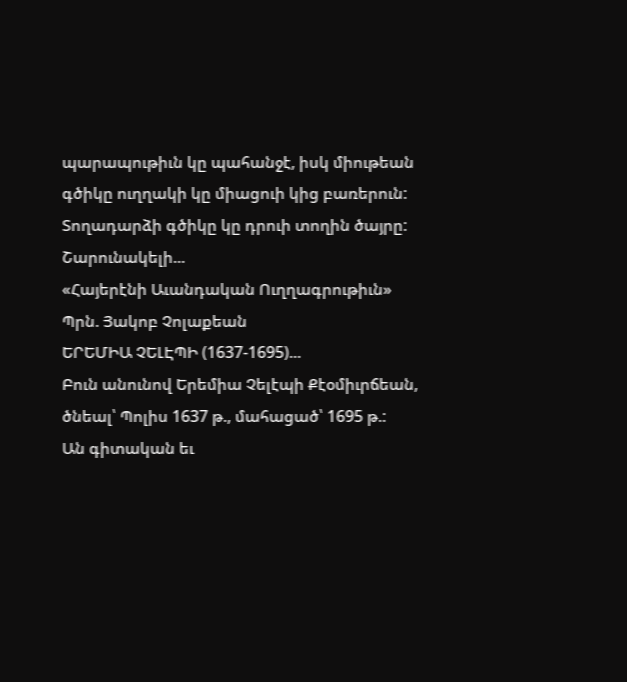պարապութիւն կը պահանջէ, իսկ միութեան գծիկը ուղղակի կը միացուի կից բառերուն: Տողադարձի գծիկը կը դրուի տողին ծայրը: Շարունակելի...
«Հայերէնի Աւանդական Ուղղագրութիւն» Պրն. Յակոբ Չոլաքեան
ԵՐԵՄԻԱ ՉԵԼԷՊԻ (1637-1695)...
Բուն անունով Երեմիա Չելէպի Քէօմիւրճեան, ծնեալ՝ Պոլիս 1637 թ., մահացած՝ 1695 թ.:
Ան գիտական եւ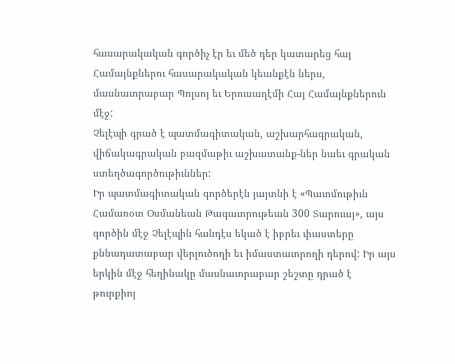հասարակական գործիչ էր եւ մեծ դեր կատարեց հայ Համայնքներու հասարակական կեանքէն ներս, մասնաւորաբար Պոլսոյ եւ Երուսաղէմի Հայ Համայնքներուն մէջ:
Չելէպի գրած է պատմագիտական, աշխարհագրական, վիճակագրական բազմաթիւ աշխատանք-ներ նաեւ գրական ստեղծագործութիւններ:
Իր պատմագիտական գործերէն յայտնի է «Պատմութիւն Համառօտ Օսմանեան Թագաւորութեան 300 Տարուայ», այս գործին մէջ Չելէպին հանդէս եկած է իբրեւ փաստերը քննադատաբար վերլուծողի եւ իմաստաւորողի դերով: Իր այս երկին մէջ հեղինակը մասնաւորաբար շեշտը դրած է թուրքիոյ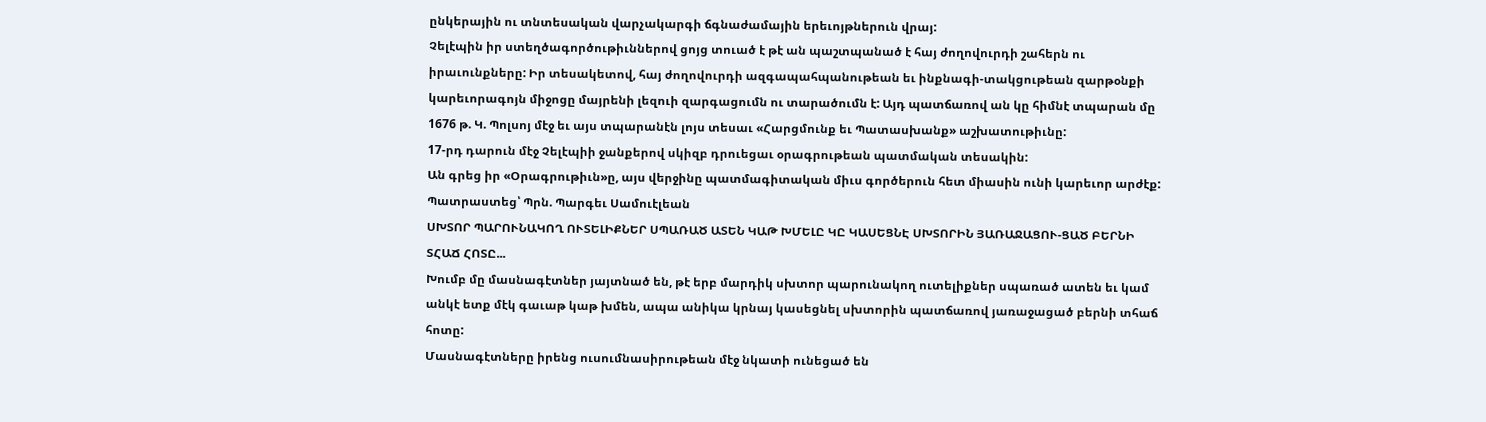ընկերային ու տնտեսական վարչակարգի ճգնաժամային երեւոյթներուն վրայ:
Չելէպին իր ստեղծագործութիւններով ցոյց տուած է թէ ան պաշտպանած է հայ ժողովուրդի շահերն ու իրաւունքները: Իր տեսակետով, հայ ժողովուրդի ազգապահպանութեան եւ ինքնագի-տակցութեան զարթօնքի կարեւորագոյն միջոցը մայրենի լեզուի զարգացումն ու տարածումն է: Այդ պատճառով ան կը հիմնէ տպարան մը 1676 թ. Կ. Պոլսոյ մէջ եւ այս տպարանէն լոյս տեսաւ «Հարցմունք եւ Պատասխանք» աշխատութիւնը:
17-րդ դարուն մէջ Չելէպիի ջանքերով սկիզբ դրուեցաւ օրագրութեան պատմական տեսակին:
Ան գրեց իր «Օրագրութիւն»ը, այս վերջինը պատմագիտական միւս գործերուն հետ միասին ունի կարեւոր արժէք:
Պատրաստեց՝ Պրն. Պարգեւ Սամուէլեան
ՍԽՏՈՐ ՊԱՐՈՒՆԱԿՈՂ ՈՒՏԵԼԻՔՆԵՐ ՍՊԱՌԱԾ ԱՏԵՆ ԿԱԹ ԽՄԵԼԸ ԿԸ ԿԱՍԵՑՆԷ ՍԽՏՈՐԻՆ ՅԱՌԱՋԱՑՈՒ-ՑԱԾ ԲԵՐՆԻ ՏՀԱՃ ՀՈՏԸ...
Խումբ մը մասնագէտներ յայտնած են, թէ երբ մարդիկ սխտոր պարունակող ուտելիքներ սպառած ատեն եւ կամ անկէ ետք մէկ գաւաթ կաթ խմեն, ապա անիկա կրնայ կասեցնել սխտորին պատճառով յառաջացած բերնի տհաճ հոտը:
Մասնագէտները իրենց ուսումնասիրութեան մէջ նկատի ունեցած են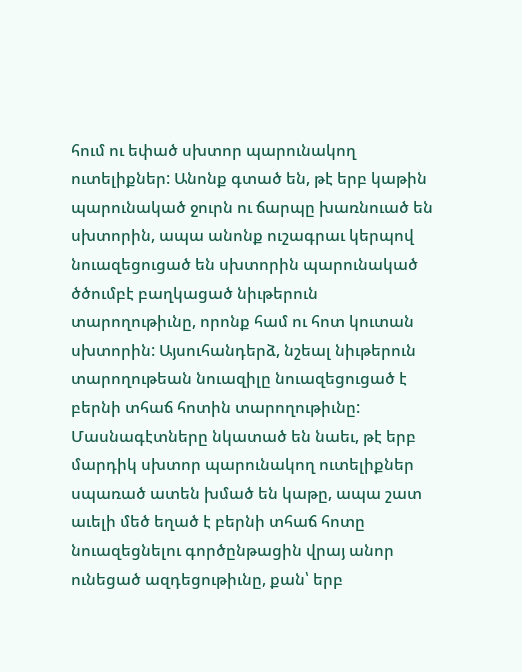հում ու եփած սխտոր պարունակող ուտելիքներ: Անոնք գտած են, թէ երբ կաթին պարունակած ջուրն ու ճարպը խառնուած են սխտորին, ապա անոնք ուշագրաւ կերպով նուազեցուցած են սխտորին պարունակած ծծումբէ բաղկացած նիւթերուն տարողութիւնը, որոնք համ ու հոտ կուտան սխտորին: Այսուհանդերձ, նշեալ նիւթերուն տարողութեան նուազիլը նուազեցուցած է բերնի տհաճ հոտին տարողութիւնը:
Մասնագէտները նկատած են նաեւ, թէ երբ մարդիկ սխտոր պարունակող ուտելիքներ սպառած ատեն խմած են կաթը, ապա շատ աւելի մեծ եղած է բերնի տհաճ հոտը նուազեցնելու գործընթացին վրայ անոր ունեցած ազդեցութիւնը, քան՝ երբ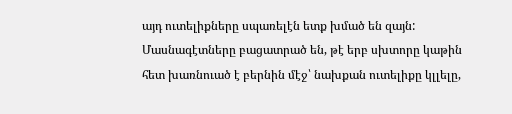այդ ուտելիքները սպառելէն ետք խմած են զայն:
Մասնագէտները բացատրած են, թէ երբ սխտորը կաթին հետ խառնուած է բերնին մէջ՝ նախքան ուտելիքը կլլելը,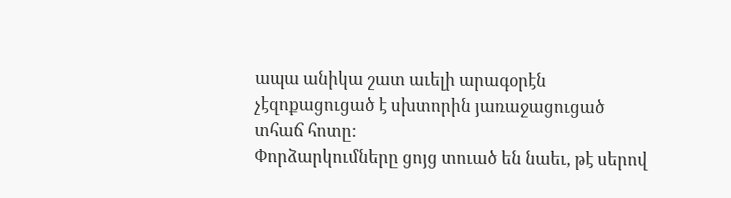ապա անիկա շատ աւելի արագօրէն չէզոքացուցած է սխտորին յառաջացուցած տհաճ հոտը:
Փորձարկումները ցոյց տուած են նաեւ, թէ սերով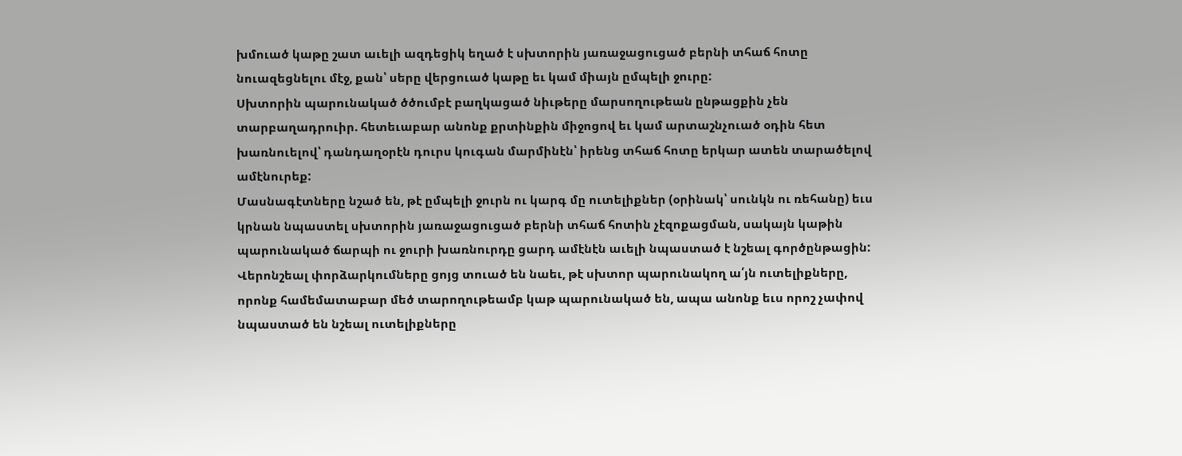խմուած կաթը շատ աւելի ազդեցիկ եղած է սխտորին յառաջացուցած բերնի տհաճ հոտը նուազեցնելու մէջ, քան՝ սերը վերցուած կաթը եւ կամ միայն ըմպելի ջուրը:
Սխտորին պարունակած ծծումբէ բաղկացած նիւթերը մարսողութեան ընթացքին չեն տարբաղադրուիր. հետեւաբար անոնք քրտինքին միջոցով եւ կամ արտաշնչուած օդին հետ խառնուելով՝ դանդաղօրէն դուրս կուգան մարմինէն՝ իրենց տհաճ հոտը երկար ատեն տարածելով ամէնուրեք:
Մասնագէտները նշած են, թէ ըմպելի ջուրն ու կարգ մը ուտելիքներ (օրինակ՝ սունկն ու ռեհանը) եւս կրնան նպաստել սխտորին յառաջացուցած բերնի տհաճ հոտին չէզոքացման, սակայն կաթին պարունակած ճարպի ու ջուրի խառնուրդը ցարդ ամէնէն աւելի նպաստած է նշեալ գործընթացին:
Վերոնշեալ փորձարկումները ցոյց տուած են նաեւ, թէ սխտոր պարունակող ա՛յն ուտելիքները, որոնք համեմատաբար մեծ տարողութեամբ կաթ պարունակած են, ապա անոնք եւս որոշ չափով նպաստած են նշեալ ուտելիքները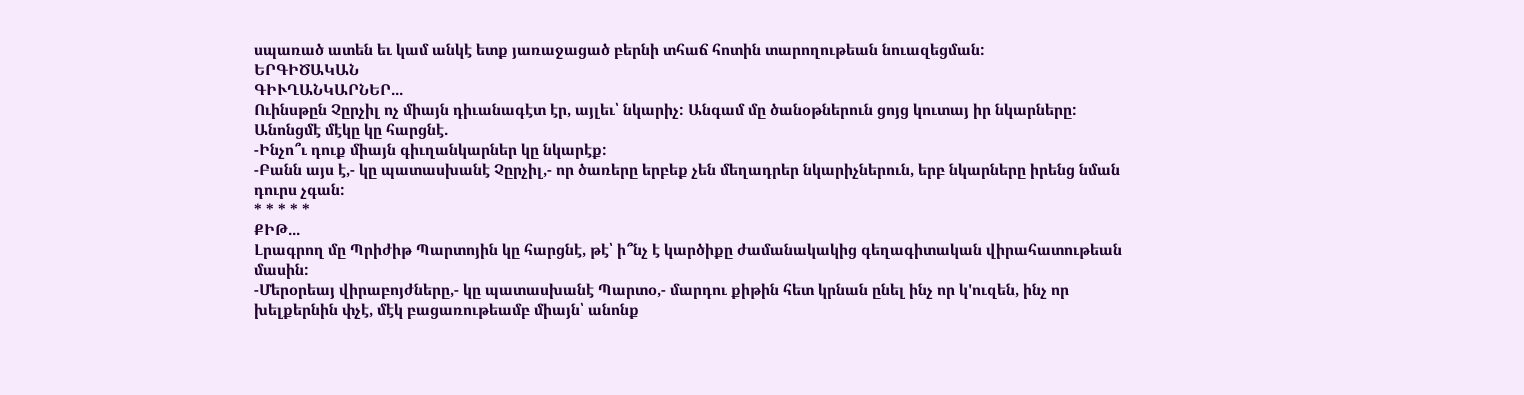սպառած ատեն եւ կամ անկէ ետք յառաջացած բերնի տհաճ հոտին տարողութեան նուազեցման:
ԵՐԳԻԾԱԿԱՆ
ԳԻՒՂԱՆԿԱՐՆԵՐ...
Ուինսթըն Չըրչիլ ոչ միայն դիւանագէտ էր, այլեւ՝ նկարիչ: Անգամ մը ծանօթներուն ցոյց կուտայ իր նկարները: Անոնցմէ մէկը կը հարցնէ.
-Ինչո՞ւ դուք միայն գիւղանկարներ կը նկարէք:
-Բանն այս է,- կը պատասխանէ Չըրչիլ,- որ ծառերը երբեք չեն մեղադրեր նկարիչներուն, երբ նկարները իրենց նման դուրս չգան:
* * * * *
ՔԻԹ...
Լրագրող մը Պրիժիթ Պարտոյին կը հարցնէ, թէ՝ ի՞նչ է կարծիքը ժամանակակից գեղագիտական վիրահատութեան մասին:
-Մերօրեայ վիրաբոյժները,- կը պատասխանէ Պարտօ,- մարդու քիթին հետ կրնան ընել ինչ որ կ'ուզեն, ինչ որ խելքերնին փչէ, մէկ բացառութեամբ միայն՝ անոնք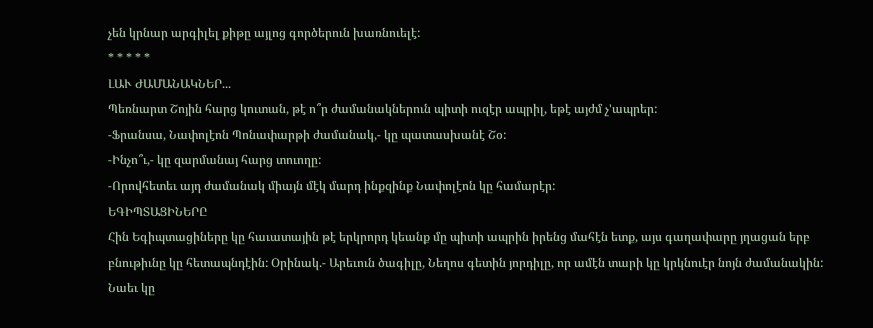չեն կրնար արգիլել քիթը այլոց գործերուն խառնուելէ:
* * * * *
ԼԱՒ ԺԱՄԱՆԱԿՆԵՐ...
Պեռնարտ Շոյին հարց կուտան, թէ ո՞ր ժամանակներուն պիտի ուզէր ապրիլ, եթէ այժմ չ'ապրեր:
-Ֆրանսա, Նափոլէոն Պոնափարթի ժամանակ,- կը պատասխանէ Շօ:
-Ինչո՞ւ,- կը զարմանայ հարց տուողը:
-Որովհետեւ այդ ժամանակ միայն մէկ մարդ ինքզինք Նափոլէոն կը համարէր:
ԵԳԻՊՏԱՑԻՆԵՐԸ
Հին Եգիպտացիները կը հաւատային թէ երկրորդ կեանք մը պիտի ապրին իրենց մահէն ետք, այս գաղափարը յղացան երբ բնութիւնը կը հետապնդէին: Օրինակ.- Արեւուն ծագիլը, Նեղոս գետին յորդիլը, որ ամէն տարի կը կրկնուէր նոյն ժամանակին: Նաեւ կը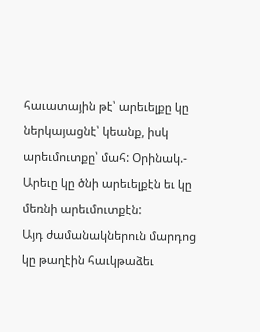հաւատային թէ՝ արեւելքը կը ներկայացնէ՝ կեանք, իսկ արեւմուտքը՝ մահ: Օրինակ.- Արեւը կը ծնի արեւելքէն եւ կը մեռնի արեւմուտքէն:
Այդ ժամանակներուն մարդոց կը թաղէին հաւկթաձեւ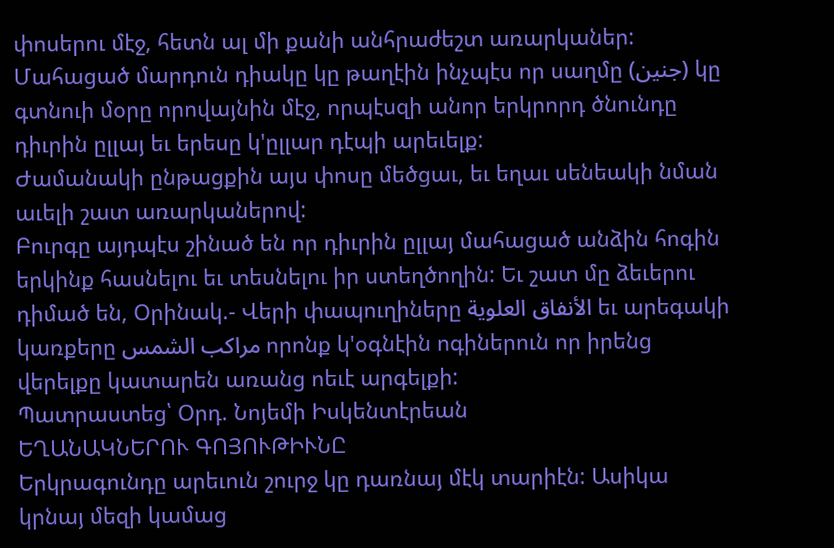փոսերու մէջ, հետն ալ մի քանի անհրաժեշտ առարկաներ: Մահացած մարդուն դիակը կը թաղէին ինչպէս որ սաղմը (جنين) կը գտնուի մօրը որովայնին մէջ, որպէսզի անոր երկրորդ ծնունդը դիւրին ըլլայ եւ երեսը կ'ըլլար դէպի արեւելք:
Ժամանակի ընթացքին այս փոսը մեծցաւ, եւ եղաւ սենեակի նման աւելի շատ առարկաներով:
Բուրգը այդպէս շինած են որ դիւրին ըլլայ մահացած անձին հոգին երկինք հասնելու եւ տեսնելու իր ստեղծողին: Եւ շատ մը ձեւերու դիմած են, Օրինակ.- Վերի փապուղիները الأنفاق العلوية եւ արեգակի կառքերը مراكب الشمس որոնք կ'օգնէին ոգիներուն որ իրենց վերելքը կատարեն առանց ոեւէ արգելքի:
Պատրաստեց՝ Օրդ. Նոյեմի Իսկենտէրեան
ԵՂԱՆԱԿՆԵՐՈՒ ԳՈՅՈՒԹԻՒՆԸ
Երկրագունդը արեւուն շուրջ կը դառնայ մէկ տարիէն: Ասիկա կրնայ մեզի կամաց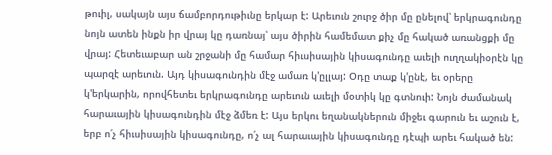թուիլ, սակայն այս ճամբորդութիւնը երկար է: Արեւուն շուրջ ծիր մը ընելով՝ երկրագունդը նոյն ատեն ինքն իր վրայ կը դառնայ՝ այս ծիրին համեմատ քիչ մը հակած առանցքի մը վրայ: Հետեւաբար ան շրջանի մը համար հիւսիսային կիսագունդը աւելի ուղղակիօրէն կը պարզէ արեւուն. Այդ կիսագունդին մէջ ամառ կ'ըլլայ: Օդը տաք կ'ընէ, եւ օրերը կ'երկարին, որովհետեւ երկրագունդը արեւուն աւելի մօտիկ կը գտնուի: Նոյն ժամանակ հարաւային կիսագունդին մէջ ձմեռ է: Այս երկու եղանակներուն միջեւ գարուն եւ աշուն է, երբ ո՛չ հիւսիսային կիսագունդը, ո՛չ ալ հարաւային կիսագունդը դէպի արեւ հակած են: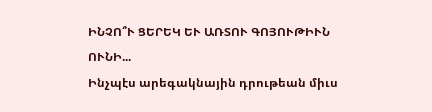ԻՆՉՈ՞Ւ ՑԵՐԵԿ ԵՒ ԱՌՏՈՒ ԳՈՅՈՒԹԻՒՆ ՈՒՆԻ...
Ինչպէս արեգակնային դրութեան միւս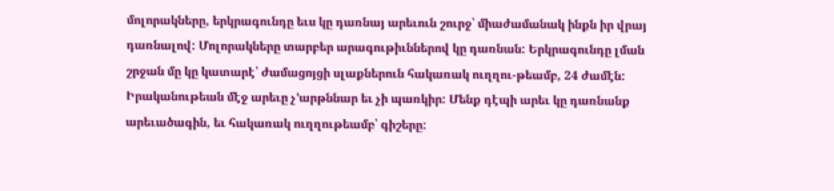մոլորակները, երկրագունդը եւս կը դառնայ արեւուն շուրջ՝ միաժամանակ ինքն իր վրայ դառնալով: Մոլորակները տարբեր արագութիւններով կը դառնան: Երկրագունդը լման շրջան մը կը կատարէ՝ ժամացոյցի սլաքներուն հակառակ ուղղու-թեամբ, 24 ժամէն: Իրականութեան մէջ արեւը չ'արթննար եւ չի պառկիր: Մենք դէպի արեւ կը դառնանք արեւածագին, եւ հակառակ ուղղութեամբ՝ գիշերը: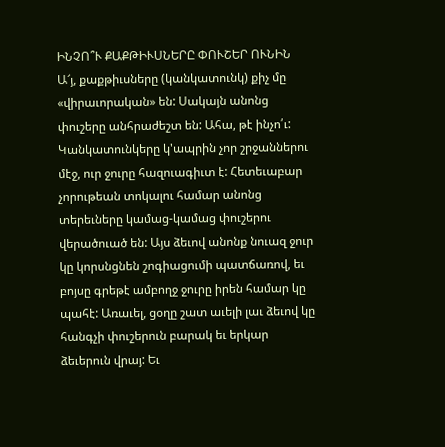ԻՆՉՈ՞Ւ ՔԱՔԹԻՒՍՆԵՐԸ ՓՈՒՇԵՐ ՈՒՆԻՆ
Ա՜յ, քաքթիւսները (կանկատունկ) քիչ մը «վիրաւորական» են: Սակայն անոնց փուշերը անհրաժեշտ են: Ահա, թէ ինչո՛ւ:
Կանկատունկերը կ'ապրին չոր շրջաններու մէջ, ուր ջուրը հազուագիւտ է: Հետեւաբար չորութեան տոկալու համար անոնց տերեւները կամաց-կամաց փուշերու վերածուած են: Այս ձեւով անոնք նուազ ջուր կը կորսնցնեն շոգիացումի պատճառով, եւ բոյսը գրեթէ ամբողջ ջուրը իրեն համար կը պահէ: Առաւել, ցօղը շատ աւելի լաւ ձեւով կը հանգչի փուշերուն բարակ եւ երկար ձեւերուն վրայ: Եւ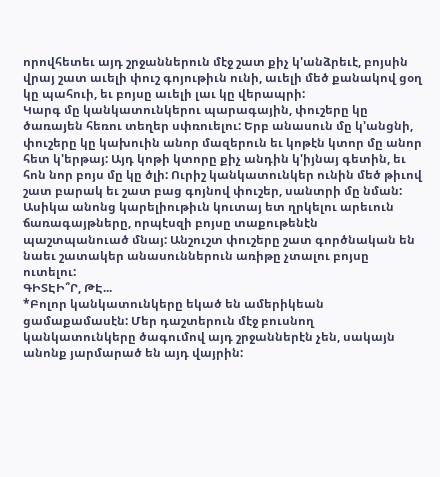որովհետեւ այդ շրջաններուն մէջ շատ քիչ կ'անձրեւէ, բոյսին վրայ շատ աւելի փուշ գոյութիւն ունի, աւելի մեծ քանակով ցօղ կը պահուի, եւ բոյսը աւելի լաւ կը վերապրի:
Կարգ մը կանկատունկերու պարագային, փուշերը կը ծառայեն հեռու տեղեր սփռուելու: Երբ անասուն մը կ'անցնի, փուշերը կը կախուին անոր մազերուն եւ կոթէն կտոր մը անոր հետ կ'երթայ: Այդ կոթի կտորը քիչ անդին կ'իյնայ գետին, եւ հոն նոր բոյս մը կը ծլի: Ուրիշ կանկատունկեր ունին մեծ թիւով շատ բարակ եւ շատ բաց գոյնով փուշեր, սանտրի մը նման: Ասիկա անոնց կարելիութիւն կուտայ ետ ղրկելու արեւուն ճառագայթները, որպէսզի բոյսը տաքութենէն պաշտպանուած մնայ: Անշուշտ փուշերը շատ գործնական են նաեւ շատակեր անասուններուն առիթը չտալու բոյսը ուտելու:
ԳԻՏԷԻ՞Ր, ԹԷ...
*Բոլոր կանկատունկերը եկած են ամերիկեան ցամաքամասէն: Մեր դաշտերուն մէջ բուսնող կանկատունկերը ծագումով այդ շրջաններէն չեն, սակայն անոնք յարմարած են այդ վայրին: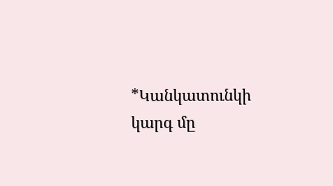*Կանկատունկի կարգ մը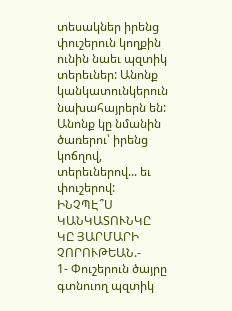տեսակներ իրենց փուշերուն կողքին ունին նաեւ պզտիկ տերեւներ: Անոնք կանկատունկերուն նախահայրերն են: Անոնք կը նմանին ծառերու՝ իրենց կոճղով, տերեւներով... եւ փուշերով:
ԻՆՉՊԷ՞Ս ԿԱՆԿԱՏՈՒՆԿԸ ԿԸ ՅԱՐՄԱՐԻ ՉՈՐՈՒԹԵԱՆ.-
1- Փուշերուն ծայրը գտնուող պզտիկ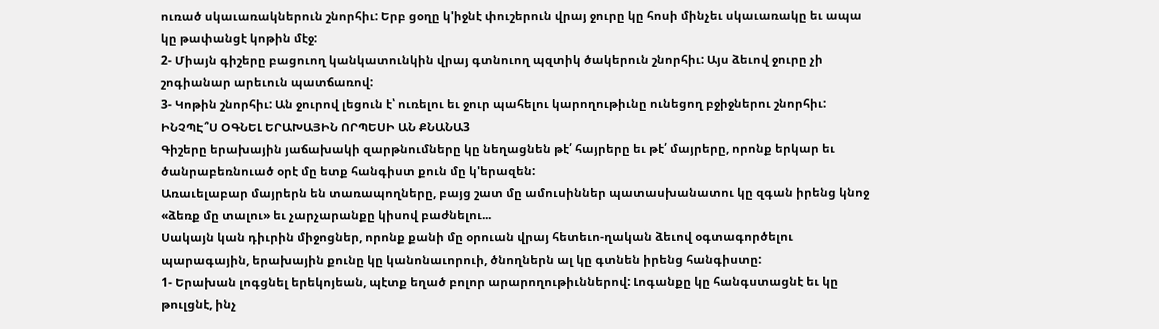ուռած սկաւառակներուն շնորհիւ: Երբ ցօղը կ'իջնէ փուշերուն վրայ ջուրը կը հոսի մինչեւ սկաւառակը եւ ապա կը թափանցէ կոթին մէջ:
2- Միայն գիշերը բացուող կանկատունկին վրայ գտնուող պզտիկ ծակերուն շնորհիւ: Այս ձեւով ջուրը չի շոգիանար արեւուն պատճառով:
3- Կոթին շնորհիւ: Ան ջուրով լեցուն է՝ ուռելու եւ ջուր պահելու կարողութիւնը ունեցող բջիջներու շնորհիւ:
ԻՆՉՊԷ՞Ս ՕԳՆԵԼ ԵՐԱԽԱՅԻՆ ՈՐՊԵՍԻ ԱՆ ՔՆԱՆԱ3
Գիշերը երախային յաճախակի զարթնումները կը նեղացնեն թէ՛ հայրերը եւ թէ՛ մայրերը, որոնք երկար եւ ծանրաբեռնուած օրէ մը ետք հանգիստ քուն մը կ'երազեն:
Առաւելաբար մայրերն են տառապողները, բայց շատ մը ամուսիններ պատասխանատու կը զգան իրենց կնոջ «ձեռք մը տալու» եւ չարչարանքը կիսով բաժնելու...
Սակայն կան դիւրին միջոցներ, որոնք քանի մը օրուան վրայ հետեւո-ղական ձեւով օգտագործելու պարագային, երախային քունը կը կանոնաւորուի, ծնողներն ալ կը գտնեն իրենց հանգիստը:
1- Երախան լոգցնել երեկոյեան, պէտք եղած բոլոր արարողութիւններով: Լոգանքը կը հանգստացնէ եւ կը թուլցնէ, ինչ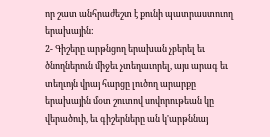որ շատ անհրաժեշտ է քունի պատրաստուող երախային:
2- Գիշերը արթնցող երախան չբերել եւ ծնողներուն միջեւ չտեղաւորել, այս արագ եւ տեղւոյն վրայ հարցը լուծող արարքը երախային մօտ շուտով սովորութեան կը վերածուի, եւ գիշերները ան կ'արթննայ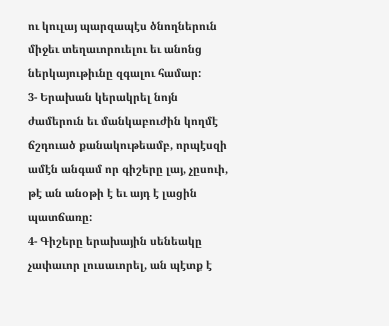ու կուլայ պարզապէս ծնողներուն միջեւ տեղաւորուելու եւ անոնց ներկայութիւնը զգալու համար:
3- Երախան կերակրել նոյն ժամերուն եւ մանկաբուժին կողմէ ճշդուած քանակութեամբ, որպէսզի ամէն անգամ որ գիշերը լայ, չըսուի, թէ ան անօթի է եւ այդ է լացին պատճառը:
4- Գիշերը երախային սենեակը չափաւոր լուսաւորել, ան պէտք է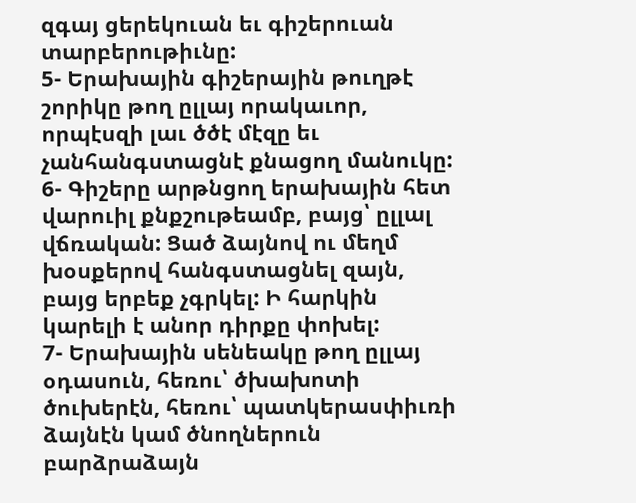զգայ ցերեկուան եւ գիշերուան տարբերութիւնը:
5- Երախային գիշերային թուղթէ շորիկը թող ըլլայ որակաւոր, որպէսզի լաւ ծծէ մէզը եւ չանհանգստացնէ քնացող մանուկը:
6- Գիշերը արթնցող երախային հետ վարուիլ քնքշութեամբ, բայց՝ ըլլալ վճռական: Ցած ձայնով ու մեղմ խօսքերով հանգստացնել զայն, բայց երբեք չգրկել: Ի հարկին կարելի է անոր դիրքը փոխել:
7- Երախային սենեակը թող ըլլայ օդասուն, հեռու՝ ծխախոտի ծուխերէն, հեռու՝ պատկերասփիւռի ձայնէն կամ ծնողներուն բարձրաձայն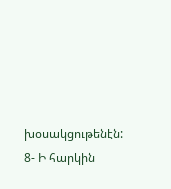խօսակցութենէն:
8- Ի հարկին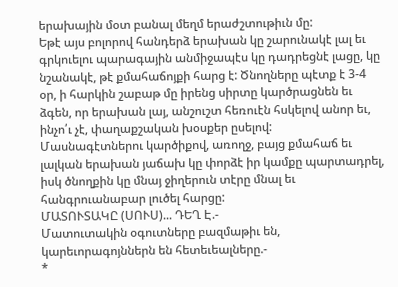երախային մօտ բանալ մեղմ երաժշտութիւն մը:
Եթէ այս բոլորով հանդերձ երախան կը շարունակէ լալ եւ գրկուելու պարագային անմիջապէս կը դադրեցնէ լացը, կը նշանակէ, թէ քմահաճոյքի հարց է: Ծնողները պէտք է 3-4 օր, ի հարկին շաբաթ մը իրենց սիրտը կարծրացնեն եւ ձգեն, որ երախան լայ, անշուշտ հեռուէն հսկելով անոր եւ, ինչո՛ւ չէ, փաղաքշական խօսքեր ըսելով:
Մասնագէտներու կարծիքով, առողջ, բայց քմահաճ եւ լալկան երախան յաճախ կը փորձէ իր կամքը պարտադրել, իսկ ծնողքին կը մնայ ջիղերուն տէրը մնալ եւ հանգրուանաբար լուծել հարցը:
ՄԱՏՈՒՏԱԿԸ (ՍՈՒՍ)... ԴԵՂ Է.-
Մատուտակին օգուտները բազմաթիւ են, կարեւորագոյններն են հետեւեալները.-
*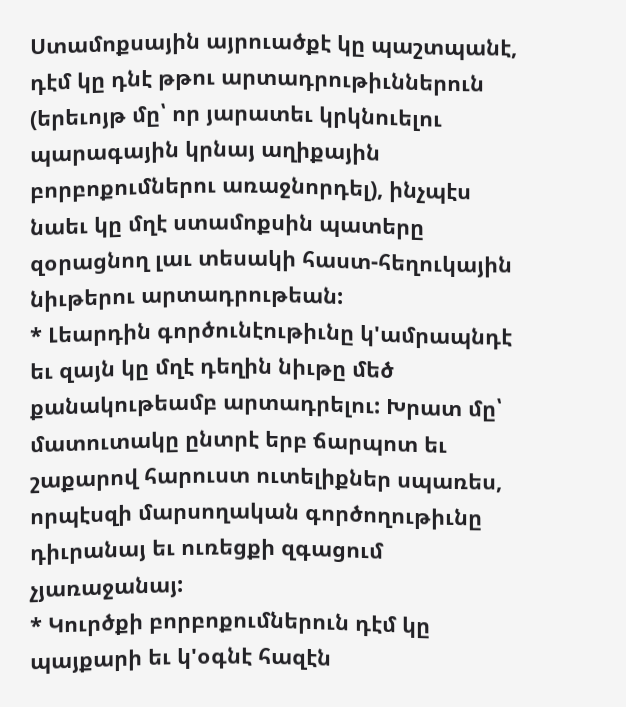Ստամոքսային այրուածքէ կը պաշտպանէ, դէմ կը դնէ թթու արտադրութիւններուն (երեւոյթ մը՝ որ յարատեւ կրկնուելու պարագային կրնայ աղիքային բորբոքումներու առաջնորդել), ինչպէս նաեւ կը մղէ ստամոքսին պատերը զօրացնող լաւ տեսակի հաստ-հեղուկային նիւթերու արտադրութեան:
* Լեարդին գործունէութիւնը կ'ամրապնդէ եւ զայն կը մղէ դեղին նիւթը մեծ քանակութեամբ արտադրելու: Խրատ մը՝ մատուտակը ընտրէ երբ ճարպոտ եւ շաքարով հարուստ ուտելիքներ սպառես, որպէսզի մարսողական գործողութիւնը դիւրանայ եւ ուռեցքի զգացում չյառաջանայ:
* Կուրծքի բորբոքումներուն դէմ կը պայքարի եւ կ'օգնէ հազէն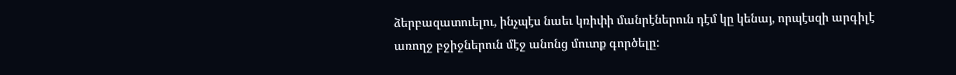ձերբազատուելու, ինչպէս նաեւ կռիփի մանրէներուն դէմ կը կենայ, որպէսզի արգիլէ առողջ բջիջներուն մէջ անոնց մուտք գործելը: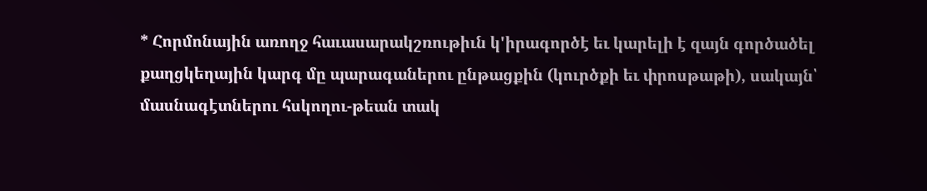* Հորմոնային առողջ հաւասարակշռութիւն կ'իրագործէ եւ կարելի է զայն գործածել քաղցկեղային կարգ մը պարագաներու ընթացքին (կուրծքի եւ փրոսթաթի), սակայն՝ մասնագէտներու հսկողու-թեան տակ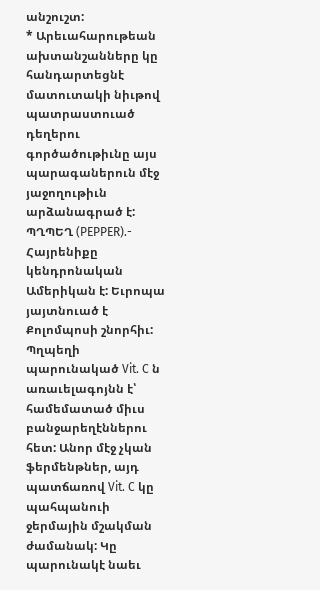անշուշտ:
* Արեւահարութեան ախտանշանները կը հանդարտեցնէ մատուտակի նիւթով պատրաստուած դեղերու գործածութիւնը այս պարագաներուն մէջ յաջողութիւն արձանագրած է:
ՊՂՊԵՂ (PEPPER).- Հայրենիքը կենդրոնական Ամերիկան է: Եւրոպա յայտնուած է Քոլոմպոսի շնորհիւ:
Պղպեղի պարունակած Vit. C ն առաւելագոյնն է՝ համեմատած միւս բանջարեղէններու հետ: Անոր մէջ չկան ֆերմենթներ, այդ պատճառով Vit. C կը պահպանուի ջերմային մշակման ժամանակ: Կը պարունակէ նաեւ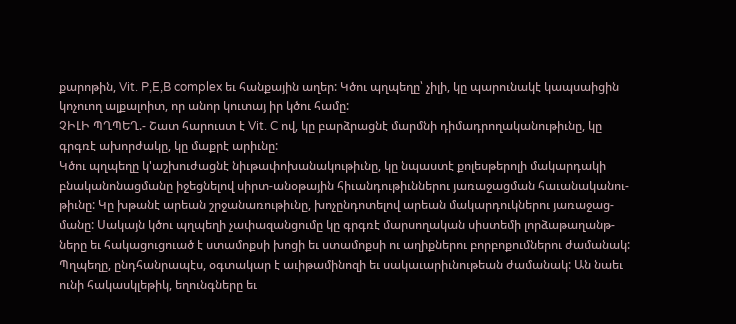քարոթին, Vit. P,E,B complex եւ հանքային աղեր: Կծու պղպեղը՝ չիլի, կը պարունակէ կապսաիցին կոչուող ալքալոիտ, որ անոր կուտայ իր կծու համը:
ՉԻԼԻ ՊՂՊԵՂ.- Շատ հարուստ է Vit. C ով, կը բարձրացնէ մարմնի դիմադրողականութիւնը, կը գրգռէ ախորժակը, կը մաքրէ արիւնը:
Կծու պղպեղը կ'աշխուժացնէ նիւթափոխանակութիւնը, կը նպաստէ քոլեսթերոլի մակարդակի բնականոնացմանը իջեցնելով սիրտ-անօթային հիւանդութիւններու յառաջացման հաւանականու-թիւնը: Կը խթանէ արեան շրջանառութիւնը, խոչընդոտելով արեան մակարդուկներու յառաջաց-մանը: Սակայն կծու պղպեղի չափազանցումը կը գրգռէ մարսողական սիստեմի լորձաթաղանթ-ները եւ հակացուցուած է ստամոքսի խոցի եւ ստամոքսի ու աղիքներու բորբոքումներու ժամանակ: Պղպեղը, ընդհանրապէս, օգտակար է աւիթամինոզի եւ սակաւարիւնութեան ժամանակ: Ան նաեւ ունի հակասկլեթիկ, եղունգները եւ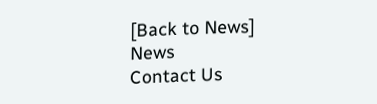[Back to News]
News
Contact Us